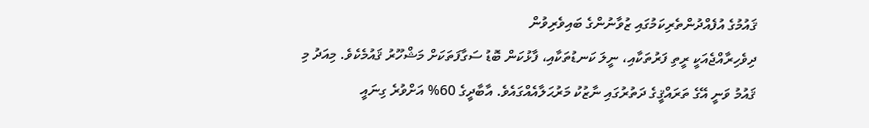ޤައުމުގެ އުފެއްދުންތެރިކަމުގައި ޒުވާނުންގެ ބައިވެރިވުން
ދިވެހިރާއްޖެއަކީ ރީތި ފަރުތަކާއި، ނީލަ ކަނޑުތަކާއި، ފާޅުކަން ބޮޑު ސަގާފަތަކަށް މަޝްހޫރު ޤައުމެކެވެ. މިއަދު މި ޤައުމު ވަނީ އޭގެ ތަރައްޤީގެ ދަތުރުގައި ނާޒުކު މަރުޙަލާއެއްގައެވެ. އާބާދީގެ 60% އަށްވުރެ ގިނައީ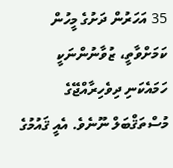35 އަހަރުން ދަށުގެ މީހުން ކަމަށްވާތީ، ޒުވާނުންނަކީ ހަމައެކަނި ދިވެހިރާއްޖޭގެ މުސްތަޤްބަލް ނޫނެވެ. އެއީ ޤައުމުގެ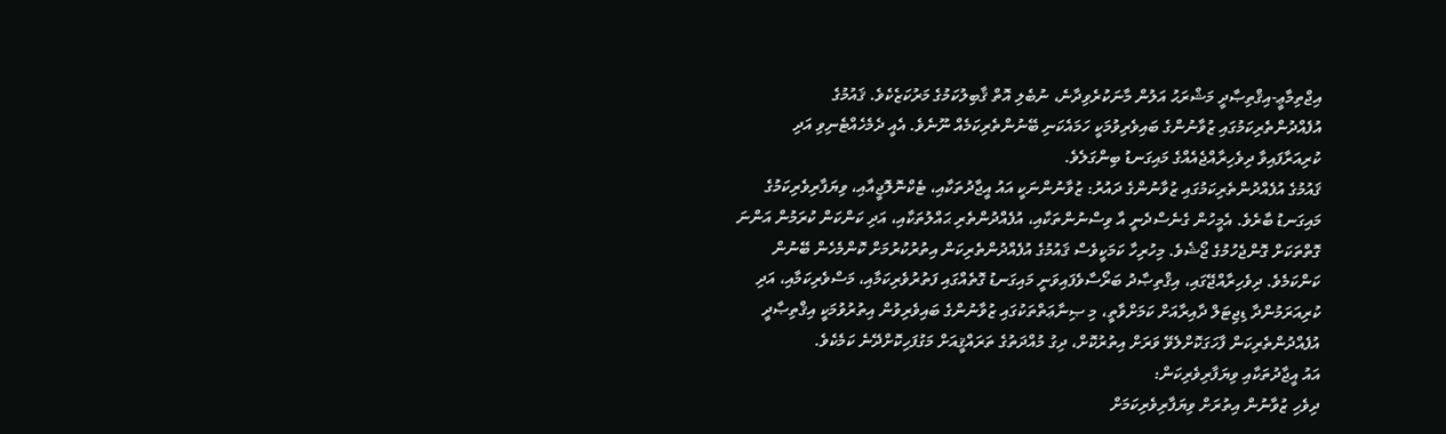އިޖްތިމާޢީ-އިޤްތިޞާދީ މަޝްރަޙު އަލުން މާނަކުރެވިދާނެ، ނުބެލި އޮތް ޤާބިލުކަމުގެ މަރުކަޒެކެވެ. ޤައުމުގެ އުފެއްދުންތެރިކަމުގައި ޒުވާނުންގެ ބައިވެރިވުމަކީ ހަމައެކަނި ބޭނުންތެރިކަމެއް ނޫނެވެ. އެއީ ދެމެހެއްޓެނިވި އަދި ކުރިއަރާފައިވާ ދިވެހިރާއްޖެއެއްގެ މައިގަނޑު ބިންގަލެވެ.
ޤައުމުގެ އުފެއްދުންތެރިކަމުގައި ޒުވާނުންގެ ދައުރު: ޒުވާނުންނަކީ އައު އީޖާދުތަކާއި، ޓެކްނޮލޮޖީއާއި، ވިޔަފާރިވެރިކަމުގެ މައިގަނޑު ބާރެވެ. އެމީހުން ގެނެސްދެނީ އާ ވިސްނުންތަކާއި، އުފެއްދުންތެރި ޙައްލުތަކާއި، އަދި ކަންކަން ކުރަމުން އަންނަ ގޮތްތަކަށް ގޮންޖެހުމުގެ ޖޯޝެވެ. މިހުރިހާ ކަމަކީވެސް ޤައުމުގެ އުފެއްދުންތެރިކަން އިތުރުކުރުމަށް ކޮންމެހެން ބޭނުން ކަންކަމެވެ. ދިވެހިރާއްޖޭގައި، އިޤްތިޞާދު ބަރޯސާވެފައިވަނީ މައިގަނޑު ގޮތެއްގައި ފަތުރުވެރިކަމާއި، މަސްވެރިކަމާއި، އަދި ކުރިއަރަމުންދާ ޑިޖިޓަލް ދާއިރާއަށް ކަމަށްވާތީ، މި ޞިނާޢަތްތަކުގައި ޒުވާނުންގެ ބައިވެރިވުން އިތުރުވުމަކީ އިޤްތިޞާދީ އުފެއްދުންތެރިކަން ފާހަގަކޮށްލެވޭ ވަރަށް އިތުރުކޮށް، ދިގު މުއްދަތުގެ ތަރައްޤީއަށް މަގުފަހިކޮށްދޭނެ ކަމެކެވެ.
އައު އީޖާދުތަކާއި ވިޔަފާރިވެރިކަން:
ދިވެހި ޒުވާނުން އިތުރަށް ވިޔަފާރިވެރިކަމަށް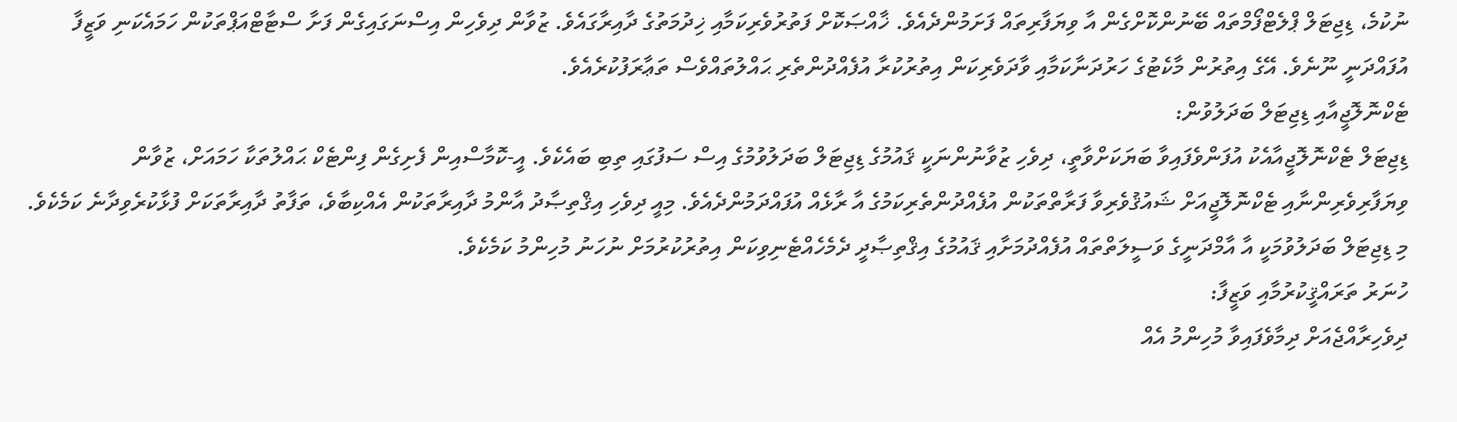ނުކުމެ، ޑިޖިޓަލް ޕްލެޓްފޯމްތައް ބޭނުންކޮށްގެން އާ ވިޔަފާރިތައް ފަށަމުންދެއެވެ. ޚާއްޞަކޮށް ފަތުރުވެރިކަމާއި ޚިދުމަތުގެ ދާއިރާގައެވެ. ޒުވާން ދިވެހިން އިސްނަގައިގެން ފަށާ ސްޓާޓްއަޕްތަކުން ހަމައެކަނި ވަޒީފާ އުފައްދަނީ ނޫނެވެ. އޭގެ އިތުރުން މާކެޓުގެ ހަރުދަނާކަމާއި ވާދަވެރިކަން އިތުރުކުރާ އުފެއްދުންތެރި ޙައްލުތައްވެސް ތަޢާރަފުކުރެއެވެ.
ޓެކްނޮލޮޖީއާއި ޑިޖިޓަލް ބަދަލުވުން:
ޑިޖިޓަލް ޓެކްނޮލޮޖީއާއެކު އުފަންވެފައިވާ ބަޔަކަށްވާތީ، ދިވެހި ޒުވާނުންނަކީ ޤައުމުގެ ޑިޖިޓަލް ބަދަލުވުމުގެ އިސް ސަފުގައި ތިބި ބައެކެވެ. އީ-ކޮމާސްއިން ފެށިގެން ފިންޓެކް ޙައްލުތަކާ ހަމައަށް، ޒުވާން ވިޔަފާރިވެރިންނާއި ޓެކްނޮލޮޖީއަށް ޝައުޤުވެރިވާ ފަރާތްތަކުން އުފެއްދުންތެރިކަމުގެ އާ ރާޅެއް އުފައްދަމުންދެއެވެ. މިއީ ދިވެހި އިޤްތިޞާދު އާންމު ދާއިރާތަކުން އެއްކިބާވެ، ތަފާތު ދާއިރާތަކަށް ފުޅާކުރެވިދާނެ ކަމެކެވެ. މި ޑިޖިޓަލް ބަދަލުވުމަކީ އާ އާމްދަނީގެ ވަސީލަތްތައް އުފެއްދުމަށާއި ޤައުމުގެ އިޤްތިޞާދީ ދެމެހެއްޓެނިވިކަން އިތުރުކުރުމަށް ނުހަނު މުހިންމު ކަމެކެވެ.
ހުނަރު ތަރައްޤީކުރުމާއި ވަޒީފާ:
ދިވެހިރާއްޖެއަށް ދިމާވެފައިވާ މުހިންމު އެއް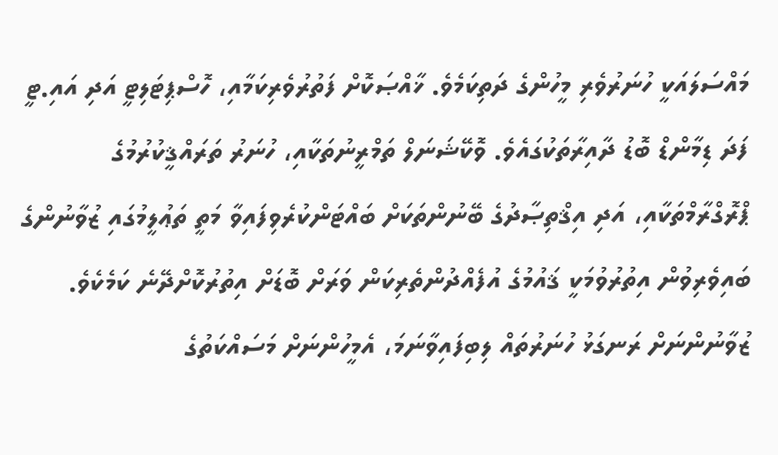މައްސަލައަކީ ހުނަރުވެރި މީހުންގެ ދަތިކަމެވެ. ޚާއްޞަކޮށް ފަތުރުވެރިކަމާއި، ހޮސްޕިޓަލިޓީ އަދި އައި.ޓީ ފަދަ ޑިމާންޑް ބޮޑު ދާއިރާތަކުގައެވެ. ވޮކޭޝަނަލް ތަމްރީނުތަކާއި، ހުނަރު ތަރައްޤީކުރުމުގެ ޕްރޮގްރާމްތަކާއި، އަދި އިޤްތިޞާދުގެ ބޭނުންތަކަށް ބައްޓަންކުރެވިފައިވާ މަތީ ތަޢުލީމުގައި ޒުވާނުންގެ ބައިވެރިވުން އިތުރުވުމަކީ ޤައުމުގެ އުފެއްދުންތެރިކަން ވަރަށް ބޮޑަށް އިތުރުކޮށްދޭނެ ކަމެކެވެ. ޒުވާނުންނަށް ރަނގަޅު ހުނަރުތައް ލިބިފައިވާނަމަ، އެމީހުންނަށް މަސައްކަތުގެ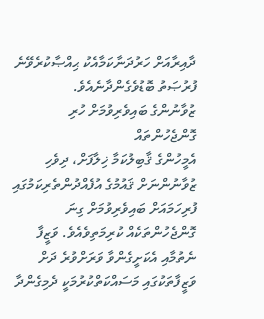ދާއިރާއަށް ހަރުދަނާކަމާއެކު ޙިއްޞާކުރެވޭނެ ފުރުޞަތު ބޮޑުވެގެންދާނެއެވެ.
ޒުވާނުންގެ ބައިވެރިވުމަށް ހުރި ގޮންޖެހުންތައް
އެމީހުންގެ ޤާބިލުކަމާ ޚިލާފަށް، ދިވެހި ޒުވާނުންނަށް ޤައުމުގެ އުފެއްދުންތެރިކަމުގައި ފުރިހަމައަށް ބައިވެރިވުމަށް ގިނަ ގޮންޖެހުންތަކެއް ކުރިމަތިވެއެވެ. ވަޒީފާ ނެތުމާއި އެކަށީގެންވާ ވަރަށްވުރެ ދަށް ވަޒީފާތަކުގައި މަސައްކަތްކުރުމަކީ ދެމިގެންދާ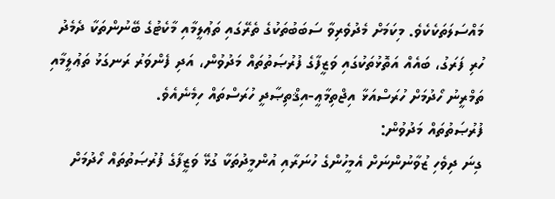މައްސަލަތަކެކެވެ. މިކަމަށް މެދުވެރިވާ ސަބަބުތަކުގެ ތެރޭގައި ތަޢުލީމާއި މާކެޓުގެ ބޭނުންތަކާ ދެމެދު ހުރި ފަރަގު، ބައެއް އަތޮޅުތަކުގައި ވަޒީފާގެ ފުރުޞަތުތައް މަދުވުން، އަދި ފެންވަރު ރަނގަޅު ތަޢުލީމާއި ތަމްރީނު ހޯދުމަށް ހުރަސްއަޅާ އިޖްތިމާޢީ-އިޤްތިޞާދީ ހުރަސްތައް ހިމެނެއެވެ.
ފުރުޞަތުތައް މަދުވުން:
ގިނަ ދިވެހި ޒުވާނުންނަށް އެމީހުންގެ ހުނަރާއި އުންމީދުތަކާ ގުޅޭ ވަޒީފާގެ ފުރުޞަތުތައް ހޯދުމަށް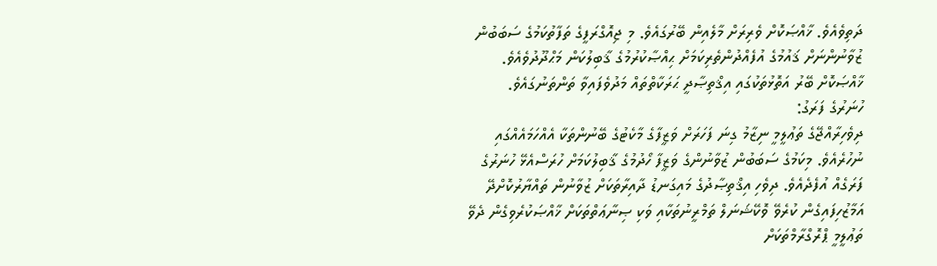ދަތިވެއެވެ. ޚާއްޞަކޮށް ވެރިރަށް މާލެއިން ބޭރުގައެވެ. މި ޖިއޮގްރަފީގެ ތަފާތުކަމުގެ ސަބަބުން ޒުވާނުންނަށް ޤައުމުގެ އުފެއްދުންތެރިކަމަށް ޙިއްޞާކުރުމުގެ ޤާބިލުކަން މަޙްދޫދުވެއެވެ. ޚާއްޞަކޮށް ބޭރު އަތޮޅުތަކުގައި އިޤްތިޞާދީ ޙަރަކާތްތައް މަދުވެފައިވާ ތަންތަނުގައެވެ.
ހުނަރުގެ ފަރަގު:
ދިވެހިރާއްޖޭގެ ތަޢުލީމީ ނިޒާމު ގިނަ ފަހަރަށް ވަޒީފާގެ މާކެޓުގެ ބޭނުންތަކާ އެއްހަމައެއްގައި ނުހުރެއެވެ. މިކަމުގެ ސަބަބުން ޒުވާނުންގެ ވަޒީފާ ހޯދުމުގެ ޤާބިލުކަމަށް ހުރަސްއެޅޭ ހުނަރުގެ ފަރަގެއް އުފެދެއެވެ. ދިވެހި އިޤްތިޞާދުގެ މައިގަނޑު ދާއިރާތަކަށް ޒުވާނުން ތައްޔާރުކޮށްދޭ އަމާޒުހިފައިގެން ކުރެވޭ ވޮކޭޝަނަލް ތަމްރީނުތަކާއި ވަކި ޞިނާޢަތްތަކަށް ޚާއްޞަކުރެވިގެން ދެވޭ ތަޢުލީމީ ޕްރޮގްރާމްތަކަށް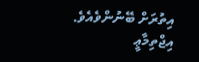އިތުރަށް ބޭނުންވެއެވެ.
އިޖްތިމާޢީ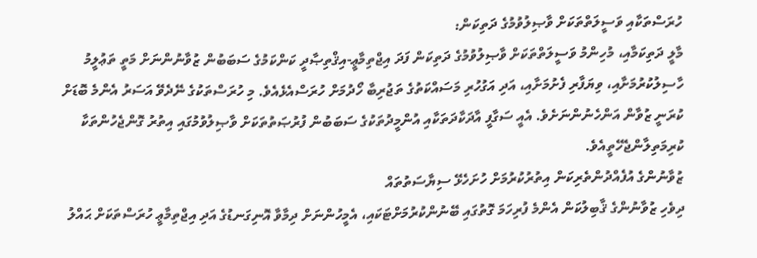ހުރަސްތަކާއި ވަސީލަތްތަކަށް ވާޞިލުވުމުގެ ދަތިކަން:
މާލީ ދަތިކަމާއި، މުހިންމު ވަސީލަތްތަކަށް ވާޞިލުވުމުގެ ދަތިކަން ފަދަ އިޖްތިމާޢީ-އިޤްތިޞާދީ ކަންކަމުގެ ސަބަބުން ޒުވާނުންނަށް މަތީ ތަޢުލީމު ހާސިލުކުރުމަށާއި، ވިޔަފާރި ފެށުމަށާއި، އަދި އަގުހުރި މަސައްކަތުގެ ތަޖުރިބާ ހޯދުމަށް ހުރަސްއެޅެއެވެ. މި ހުރަސްތަކުގެ ނޭދެވޭ އަސަރު އެންމެ ބޮޑަށް ކުރަނީ ޒުވާން އަންހެނުންނަށެވެ. އެއީ ސަގާފީ އާދަކާދަތަކާއި އުންމީދުތަކުގެ ސަބަބުން ފުރުޞަތުތަކަށް ވާޞިލުވުމުގައި އިތުރު ގޮންޖެހުންތަކާ ކުރިމަތިލާންޖެހޭތީއެވެ.
ޒުވާނުންގެ އުފެއްދުންތެރިކަން އިތުރުކުރުމަށް ހުށަހެޅޭ ސިޔާސަތުތައް
ދިވެހި ޒުވާނުންގެ ޤާބިލުކަން އެންމެ ފުރިހަމަ ގޮތުގައި ބޭނުންކުރުމަށްޓަކައި، އެމީހުންނަށް ދިމާވާ އޮނިގަނޑުގެ އަދި އިޖްތިމާޢީ ހުރަސްތަކަށް ޙައްލު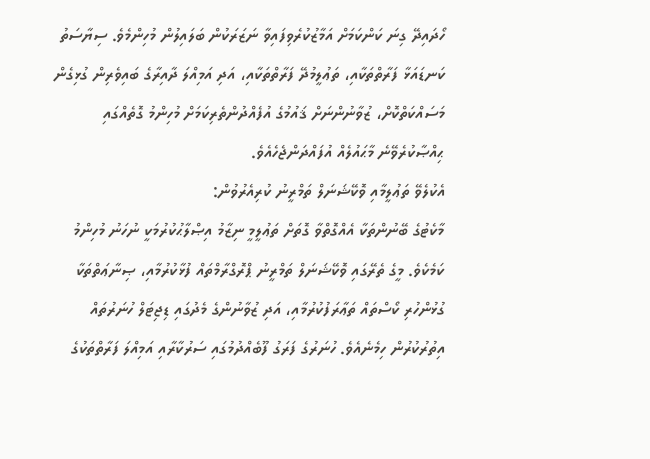ހޯދައިދޭ ގިނަ ކަންކަމަށް އަމާޒުކުރެވިފައިވާ ނަޒަރަކުން ބަލައިލުން މުހިންމެވެ. ސިޔާސަތު ކަނޑައަޅާ ފަރާތްތަކާއި، ތަޢުލީމުދޭ ފަރާތްތަކާއި، އަދި އަމިއްލަ ދާއިރާގެ ބައިވެރިން ގުޅިގެން މަސައްކަތްކޮށް، ޒުވާނުންނަށް ޤައުމުގެ އުފެއްދުންތެރިކަމަށް މުހިންމު ގޮތެއްގައި ޙިއްޞާކުރެވޭނެ މާޙައުލެއް އުފައްދަންޖެހެއެވެ.
އެކުލެވޭ ތަޢުލީމާއި ވޮކޭޝަނަލް ތަމްރީނު ކުރިއެރުވުން:
މާކެޓުގެ ބޭނުންތަކާ އެއްގޮތްވާ ގޮތަށް ތަޢުލީމީ ނިޒާމު އިޞްލާޙުކުރުމަކީ ނުހަނު މުހިންމު ކަމެކެވެ. މީގެ ތެރޭގައި ވޮކޭޝަނަލް ތަމްރީނު ޕްރޮގްރާމްތައް ފުޅާކުރުމާއި، ޞިނާޢަތްތަކާ ގުޅުންހުރި ކޯސްތައް ތަޢާރަފުކުރުމާއި، އަދި ޒުވާނުންގެ މެދުގައި ޑިޖިޓަލް ހުނަރުތައް އިތުރުކުރުން ހިމެނެއެވެ. ހުނަރުގެ ފަރަގު ފޫބެއްދުމުގައި ސަރުކާރާއި އަމިއްލަ ފަރާތްތަކުގެ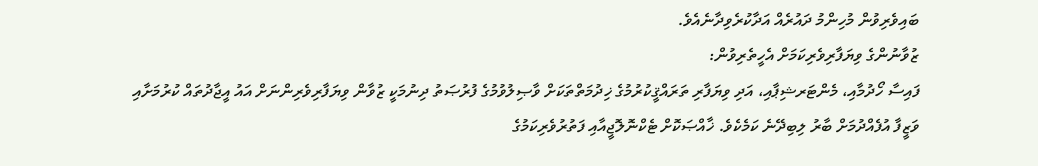ބައިވެރިވުން މުހިންމު ދައުރެއް އަދާކުރެވިދާނެއެވެ.
ޒުވާނުންގެ ވިޔަފާރިވެރިކަމަށް އެހީތެރިވުން:
ފައިސާ ހޯދުމާއި، މެންޓަރޝިޕާއި، އަދި ވިޔަފާރި ތަރައްޤީކުރުމުގެ ޚިދުމަތްތަކަށް ވާޞިލުވުމުގެ ފުރުޞަތު ދިނުމަކީ ޒުވާން ވިޔަފާރިވެރިންނަށް އައު އީޖާދުތައް ކުރުމަށާއި ވަޒީފާ އުފެއްދުމަށް ބާރު ލިބިދޭނެ ކަމެކެވެ. ޚާއްޞަކޮށް ޓެކްނޮލޮޖީއާއި ފަތުރުވެރިކަމުގެ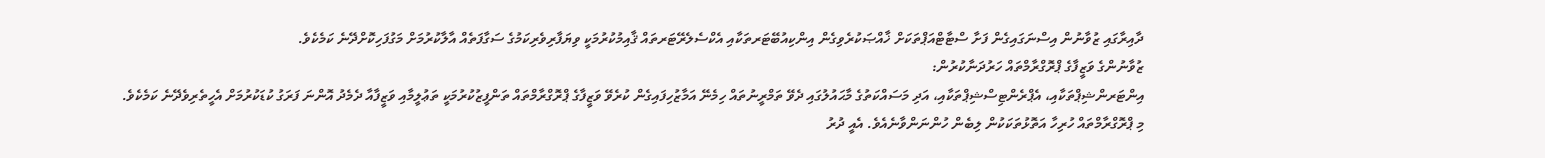ދާއިރާގައި ޒުވާނުން އިސްނަގައިގެން ފަށާ ސްޓާޓްއަޕްތަކަށް ޚާއްޞަކުރެވިގެން އިންކިއުބޭޓަރތަކާއި އެކްސެލެރޭޓަރތައް ޤާއިމުކުރުމަކީ ވިޔަފާރިވެރިކަމުގެ ސަގާފަތެއް އާލާކުރުމަށް މަގުފަހިކޮށްދޭނެ ކަމެކެވެ.
ޒުވާނުންގެ ވަޒީފާގެ ޕްރޮގްރާމްތައް ހަރުދަނާކުރުން:
އިންޓަރންޝިޕްތަކާއި، އެޕްރެންޓިސްޝިޕްތަކާއި، އަދި މަސައްކަތުގެ މާޙައުލުގައި ދެވޭ ތަމްރީނުތައް ހިމެނޭ އަމާޒުހިފައިގެން ކުރެވޭ ވަޒީފާގެ ޕްރޮގްރާމްތައް ތަންފީޒުކުރުމަކީ ތަޢުލީމާއި ވަޒީފާއާ ދެމެދު އޮންނަ ފަރަގު ކުޑަކުރުމަށް އެހީތެރިވެދޭނެ ކަމެކެވެ. މި ޕްރޮގްރާމްތައް ހުރިހާ އަތޮޅުތަކަކުން ލިބެން ހުންނަންވާނެއެވެ. އެއީ ދުރު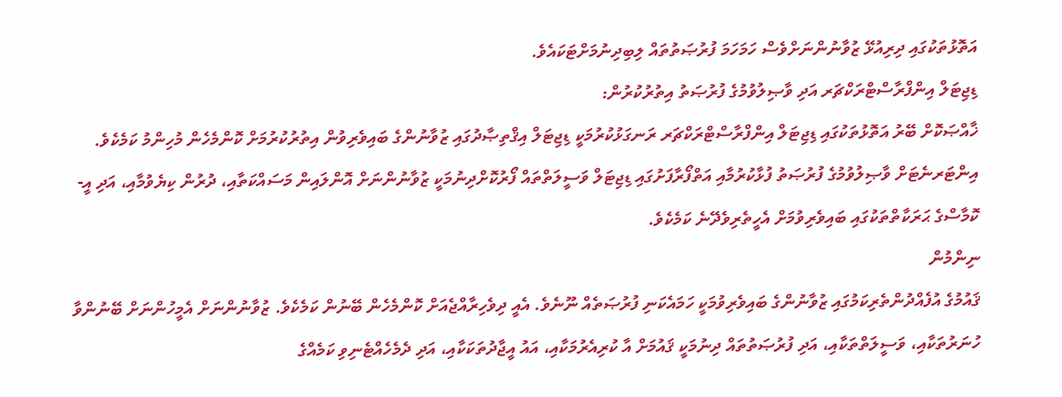އަތޮޅުތަކުގައި ދިރިއުޅޭ ޒުވާނުންނަށްވެސް ހަމަހަމަ ފުރުޞަތުތައް ލިބިދިނުމަށްޓަކައެވެ.
ޑިޖިޓަލް އިންފްރާސްޓްރަކްޗަރ އަދި ވާޞިލުވުމުގެ ފުރުޞަތު އިތުރުކުރުން:
ޚާއްޞަކޮށް ބޭރު އަތޮޅުތަކުގައި ޑިޖިޓަލް އިންފްރާސްޓްރަކްޗަރ ރަނގަޅުކުރުމަކީ ޑިޖިޓަލް އިޤްތިޞާދުގައި ޒުވާނުންގެ ބައިވެރިވުން އިތުރުކުރުމަށް ކޮންމެހެން މުހިންމު ކަމެކެވެ. އިންޓަރނެޓަށް ވާޞިލުވުމުގެ ފުރުޞަތު ފުޅާކުރުމާއި އަތްފޯރާފަށުގައި ޑިޖިޓަލް ވަސީލަތްތައް ފޯރުކޮށްދިނުމަކީ ޒުވާނުންނަށް އޮންލައިން މަސައްކަތާއި، ދުރުން ކިޔެވުމާއި، އަދި އީ-ކޮމާސްގެ ޙަރަކާތްތަކުގައި ބައިވެރިވުމަށް އެހީތެރިވެދޭނެ ކަމެކެވެ.
ނިންމުން
ޤައުމުގެ އުފެއްދުންތެރިކަމުގައި ޒުވާނުންގެ ބައިވެރިވުމަކީ ހަމައެކަނި ފުރުޞަތެއް ނޫނެވެ. އެއީ ދިވެހިރާއްޖެއަށް ކޮންމެހެން ބޭނުން ކަމެކެވެ. ޒުވާނުންނަށް އެމީހުންނަށް ބޭނުންވާ ހުނަރުތަކާއި، ވަސީލަތްތަކާއި، އަދި ފުރުޞަތުތައް ދިނުމަކީ ޤައުމަށް އާ ކުރިއެރުމަކާއި، އައު އީޖާދުތަކަކާއި، އަދި ދެމެހެއްޓެނިވި ކަމެއްގެ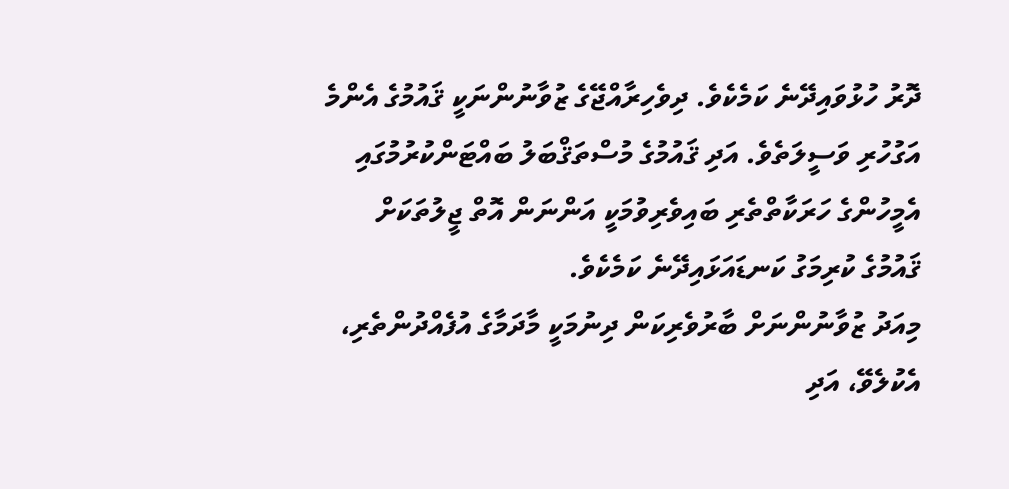ދޮރު ހުޅުވައިދޭނެ ކަމެކެވެ. ދިވެހިރާއްޖޭގެ ޒުވާނުންނަކީ ޤައުމުގެ އެންމެ އަގުހުރި ވަސީލަތެވެ. އަދި ޤައުމުގެ މުސްތަޤްބަލު ބައްޓަންކުރުމުގައި އެމީހުންގެ ހަރަކާތްތެރި ބައިވެރިވުމަކީ އަންނަން އޮތް ޖީލުތަކަށް ޤައުމުގެ ކުރިމަގު ކަނޑައަޅައިދޭނެ ކަމެކެވެ.
މިއަދު ޒުވާނުންނަށް ބާރުވެރިކަން ދިނުމަކީ މާދަމާގެ އުފެއްދުންތެރި، އެކުލެވޭ، އަދި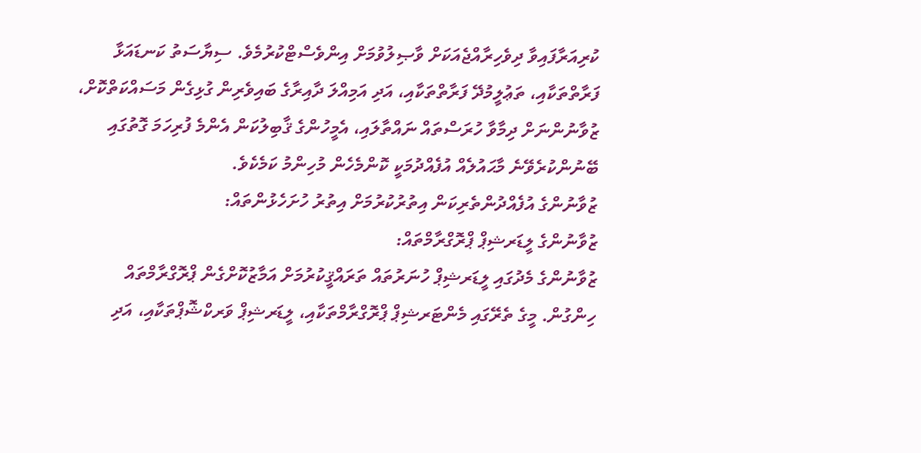ކުރިއަރާފައިވާ ދިވެހިރާއްޖެއަކަށް ވާޞިލުވުމަށް އިންވެސްޓްކުރުމެވެ. ސިޔާސަތު ކަނޑައަޅާ ފަރާތްތަކާއި، ތަޢުލީމުދޭ ފަރާތްތަކާއި، އަދި އަމިއްލަ ދާއިރާގެ ބައިވެރިން ގުޅިގެން މަސައްކަތްކޮށް، ޒުވާނުންނަށް ދިމާވާ ހުރަސްތައް ނައްތާލައި، އެމީހުންގެ ޤާބިލުކަން އެންމެ ފުރިހަމަ ގޮތުގައި ބޭނުންކުރެވޭނެ މާޙައުލެއް އުފެއްދުމަކީ ކޮންމެހެން މުހިންމު ކަމެކެވެ.
ޒުވާނުންގެ އުފެއްދުންތެރިކަން އިތުރުކުރުމަށް އިތުރު ހުށަހެޅުންތައް:
ޒުވާނުންގެ ލީޑަރޝިޕް ޕްރޮގްރާމްތައް:
ޒުވާނުންގެ މެދުގައި ލީޑަރޝިޕް ހުނަރުތައް ތަރައްޤީކުރުމަށް އަމާޒުކޮށްގެން ޕްރޮގްރާމްތައް ހިންގުން. މީގެ ތެރޭގައި މެންޓަރޝިޕް ޕްރޮގްރާމްތަކާއި، ލީޑަރޝިޕް ވަރކްޝޮޕްތަކާއި، އަދި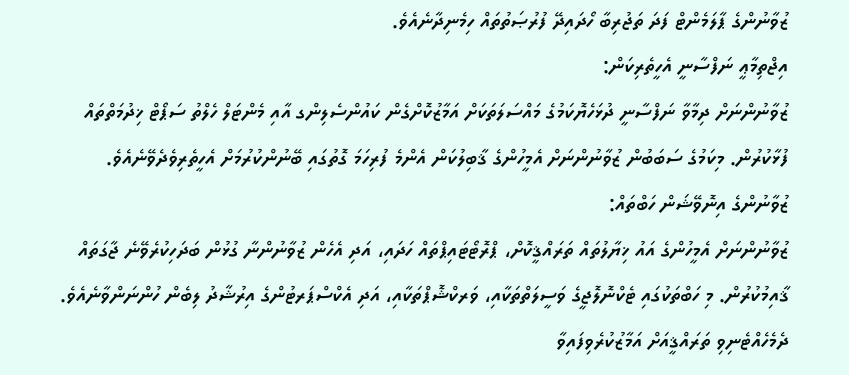ޒުވާނުންގެ ޕާލަމެންޓް ފަދަ ތަޖުރިބާ ހޯދައިދޭ ފުރުޞަތުތައް ހިމެނިދާނެއެވެ.
އިޖްތިމާޢީ ނަފްސާނީ އެހީތެރިކަން:
ޒުވާނުންނަށް ދިމާވާ ނަފްސާނީ ދުޅަހެޔޮކަމުގެ މައްސަލަތަކަށް އަމާޒުކޮށްގެން ކައުންސެލިންގ އާއި މެންޓަލް ހެލްތު ސަޕޯޓް ޚިދުމަތްތައް ފުޅާކުރުން. މިކަމުގެ ސަބަބުން ޒުވާނުންނަށް އެމީހުންގެ ޤާބިލުކަން އެންމެ ފުރިހަމަ ގޮތުގައި ބޭނުންކުރުމަށް އެހީތެރިވެދެވޭނެއެވެ.
ޒުވާނުންގެ އިނޮވޭޝަން ހަބްތައް:
ޒުވާނުންނަށް އެމީހުންގެ އައު ޚިޔާލުތައް ތަރައްޤީކޮށް، ޕްރޮޓޯޓައިޕްތައް ހަދައި، އަދި އެހެން ޒުވާނުންނާ ގުޅުން ބަދަހިކުރެވޭނެ ޖާގަތައް ޤާއިމުކުރުން. މި ހަބްތަކުގައި ޓެކްނޮލޮޖީގެ ވަސީލަތްތަކާއި، ވަރކްޝޮޕްތަކާއި، އަދި އެކްސްޕަރޓުންގެ އިރުޝާދު ލިބެން ހުންނަންވާނެއެވެ.
ދެމެހެއްޓެނިވި ތަރައްޤީއަށް އަމާޒުކުރެވިފައިވާ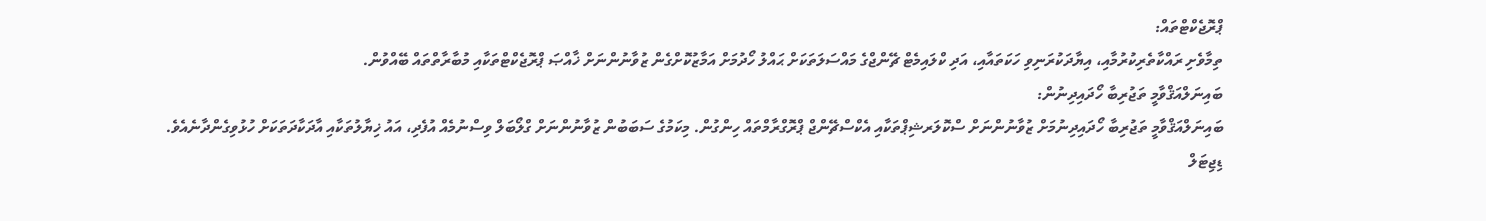ޕްރޮޖެކްޓްތައް:
ތިމާވެށި ރައްކާތެރިކުރުމާއި، އިޔާދަކުރަނިވި ހަކަތައާއި، އަދި ކްލައިމެޓް ޗޭންޖްގެ މައްސަލަތަކަށް ޙައްލު ހޯދުމަށް އަމާޒުކޮށްގެން ޒުވާނުންނަށް ޚާއްޞަ ޕްރޮޖެކްޓްތަކާއި މުބާރާތްތައް ބޭއްވުން.
ބައިނަލްއަޤްވާމީ ތަޖުރިބާ ހޯދައިދިނުން:
ބައިނަލްއަޤްވާމީ ތަޖުރިބާ ހޯދައިދިނުމަށް ޒުވާނުންނަށް ސްކޮލަރޝިޕްތަކާއި އެކްސްޗޭންޖް ޕްރޮގްރާމްތައް ހިންގުން. މިކަމުގެ ސަބަބުން ޒުވާނުންނަށް ގްލޯބަލް ވިސްނުމެއް އުފެދި، އައު ޚިޔާލުތަކާއި އާދަކާދަތަކަށް ހުޅުވިގެންދާނެއެވެ.
ޑިޖިޓަލް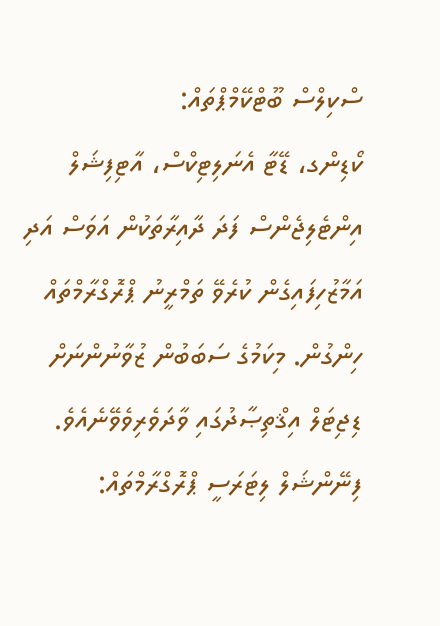ސްކިލްސް ބޫޓްކޭމްޕްތައް:
ކޯޑިންގ، ޑޭޓާ އެނަލިޓިކްސް، އާޓިފިޝަލް އިންޓެލިޖެންސް ފަދަ ދާއިރާތަކުން އަވަސް އަދި އަމާޒުހިފައިގެން ކުރެވޭ ތަމްރީނު ޕްރޮގްރާމްތައް ހިންގުން. މިކަމުގެ ސަބަބުން ޒުވާނުންނަށް ޑިޖިޓަލް އިޤްތިޞާދުގައި ވާދަވެރިވެވޭނެއެވެ.
ފިނޭންޝަލް ލިޓަރަސީ ޕްރޮގްރާމްތައް: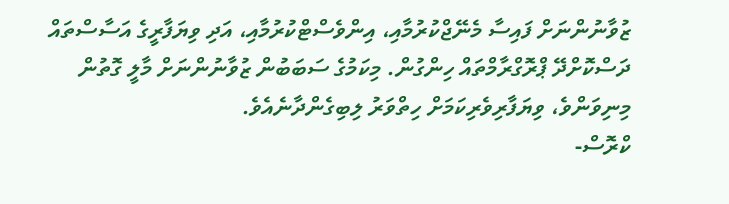ޒުވާނުންނަށް ފައިސާ މެނޭޖްކުރުމާއި، އިންވެސްޓްކުރުމާއި، އަދި ވިޔަފާރީގެ އަސާސްތައް ދަސްކޮށްދޭ ޕްރޮގްރާމްތައް ހިންގުން. މިކަމުގެ ސަބަބުން ޒުވާނުންނަށް މާލީ ގޮތުން މިނިވަންވެ، ވިޔަފާރިވެރިކަމަށް ހިތްވަރު ލިބިގެންދާނެއެވެ.
ކްރޮސް-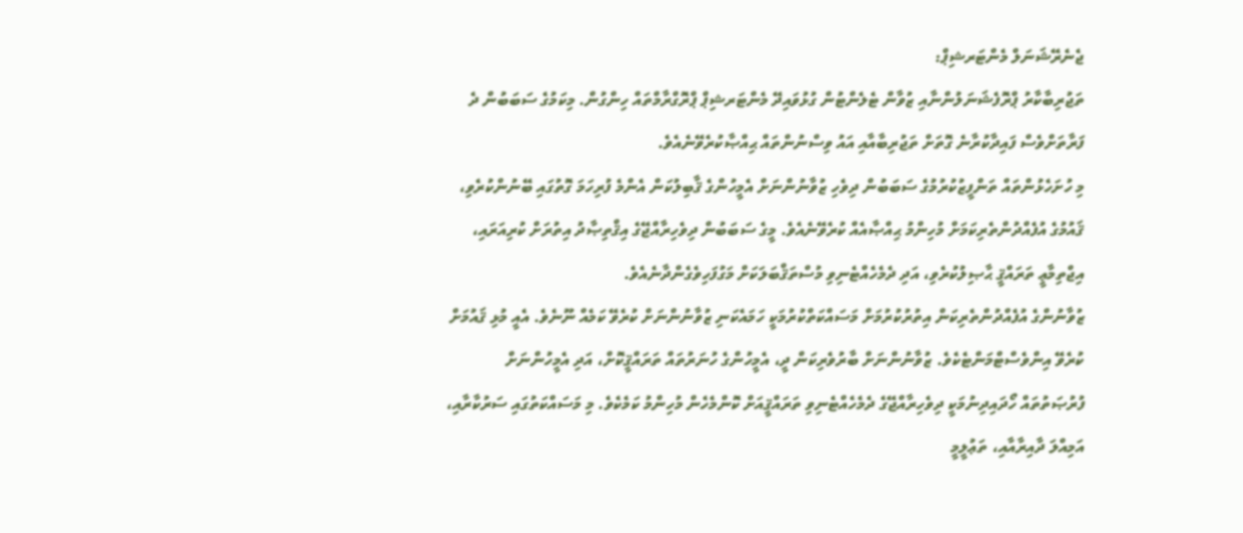ޖެނެރޭޝަނަލް މެންޓަރޝިޕް:
ތަޖުރިބާކާރު ޕްރޮފެޝަނަލުންނާއި ޒުވާން ޓެލެންޓުން ގުޅުވައިދޭ މެންޓަރޝިޕް ޕްރޮގްރާމްތައް ހިންގުން. މިކަމުގެ ސަބަބުން ދެ ފަރާތަށްވެސް ފައިދާކުރާނެ ގޮތަށް ތަޖުރިބާއާއި އައު ވިސްނުންތައް ޙިއްޞާކުރެވޭނެއެވެ.
މި ހުށަހެޅުންތައް ތަންފީޒުކުރުމުގެ ސަބަބުން ދިވެހި ޒުވާނުންނަށް އެމީހުންގެ ޤާބިލުކަން އެންމެ ފުރިހަމަ ގޮތުގައި ބޭނުންކުރެވި، ޤައުމުގެ އުފެއްދުންތެރިކަމަށް މުހިންމު ޙިއްޞާއެއް ކުރެވޭނެއެވެ. މީގެ ސަބަބުން ދިވެހިރާއްޖޭގެ އިޤްތިޞާދު އިތުރަށް ކުރިއަރައި، އިޖްތިމާޢީ ތަރައްޤީ ޙާޞިލުކުރެވި، އަދި ދެމެހެއްޓެނިވި މުސްތަޤްބަލަކަށް މަގުފަހިވެގެންދާނެއެވެ.
ޒުވާނުންގެ އުފެއްދުންތެރިކަން އިތުރުކުރުމަށް މަސައްކަތްކުރުމަކީ ހަމައެކަނި ޒުވާނުންނަށް ކުރެވޭ ކަމެއް ނޫނެވެ. އެއީ މުޅި ޤައުމަށް ކުރެވޭ އިންވެސްޓްމަންޓެކެވެ. ޒުވާނުންނަށް ބާރުވެރިކަން ދީ، އެމީހުންގެ ހުނަރުތައް ތަރައްޤީކޮށް، އަދި އެމީހުންނަށް ފުރުޞަތުތައް ހޯދައިދިނުމަކީ ދިވެހިރާއްޖޭގެ ދެމެހެއްޓެނިވި ތަރައްޤީއަށް ކޮންމެހެން މުހިންމު ކަމެކެވެ. މި މަސައްކަތުގައި ސަރުކާރާއި، އަމިއްލަ ދާއިރާއާއި، ތަޢުލީމީ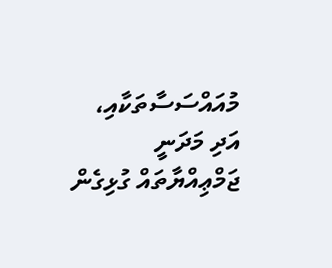މުއައްސަސާތަކާއި، އަދި މަދަނީ ޖަމްޢިއްޔާތައް ގުޅިގެން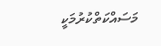މަސައްކަތްކުރުމަކީ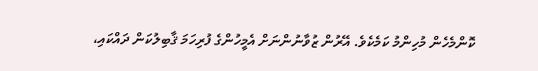ކޮންމެހެން މުހިންމު ކަމެކެވެ. އޭރުން ޒުވާނުންނަށް އެމީހުންގެ ފުރިހަމަ ޤާބިލުކަން ދައްކައި،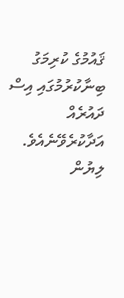ޤައުމުގެ ކުރިމަގު ބިނާކުރުމުގައި އިސް ދައުރެއް އަދާކުރެވޭނެއެވެ.
ލިޔުން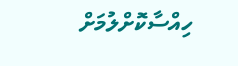ހިއްސާކޮށްލުމަށް